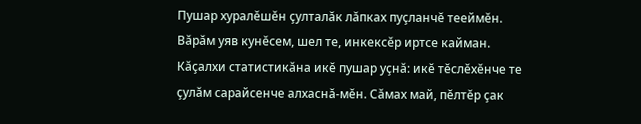Пушар хуралĕшĕн çулталăк лăпках пуçланчĕ тееймĕн. Вăрăм уяв кунĕсем, шел те, инкексĕр иртсе кайман.
Кăçалхи статистикăна икĕ пушар уçнă: икĕ тĕслĕхĕнче те çулăм сарайсенче алхаснă-мĕн. Сăмах май, пĕлтĕр çак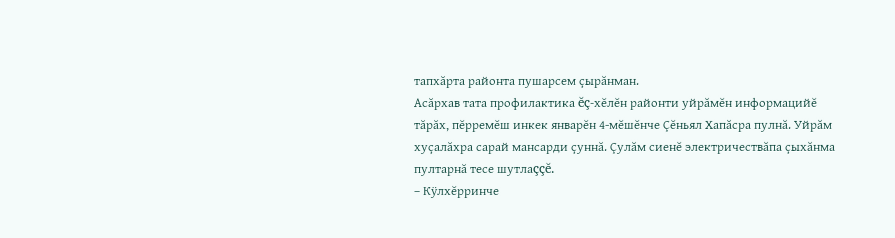тапхăрта районта пушарсем çырăнман.
Асăрхав тата профилактика ĕç-хĕлĕн районти уйрăмĕн информацийĕ тăрăх, пĕрремĕш инкек январĕн 4-мĕшĕнче Çĕньял Хапăсра пулнă. Уйрăм хуçалăхра сарай мансарди çуннă. Çулăм сиенĕ электричествăпа çыхăнма пултарнă тесе шутлаççĕ.
– Кÿлхĕрринче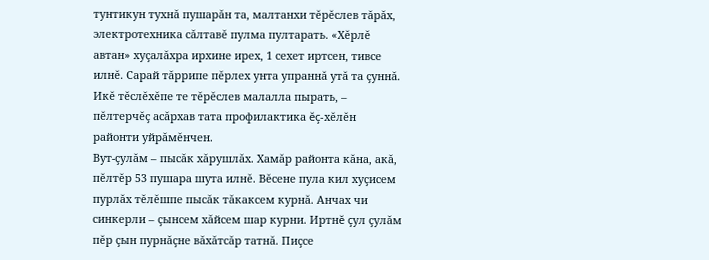тунтикун тухнă пушарăн та, малтанхи тĕрĕслев тăрăх, электротехника сăлтавĕ пулма пултарать. «Хĕрлĕ автан» хуçалăхра ирхине ирех, 1 сехет иртсен, тивсе илнĕ. Сарай тăррипе пĕрлех унта упраннă утă та çуннă. Икĕ тĕслĕхĕпе те тĕрĕслев малалла пырать, – пĕлтерчĕç асăрхав тата профилактика ĕç-хĕлĕн районти уйрăмĕнчен.
Вут-çулăм – пысăк хăрушлăх. Хамăр районта кăна, акă, пĕлтĕр 53 пушара шута илнĕ. Вĕсене пула кил хуçисем пурлăх тĕлĕшпе пысăк тăкаксем курнă. Анчах чи синкерли – çынсем хăйсем шар курни. Иртнĕ çул çулăм пĕр çын пурнăçне вăхăтсăр татнă. Пиçсе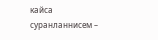кайса суранланнисем –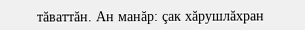тăваттăн. Ан манăр: çак хăрушлăхран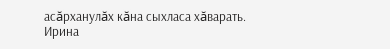асăрханулăх кăна сыхласа хăварать.
Ирина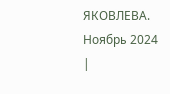ЯКОВЛЕВА.
Ноябрь 2024 |